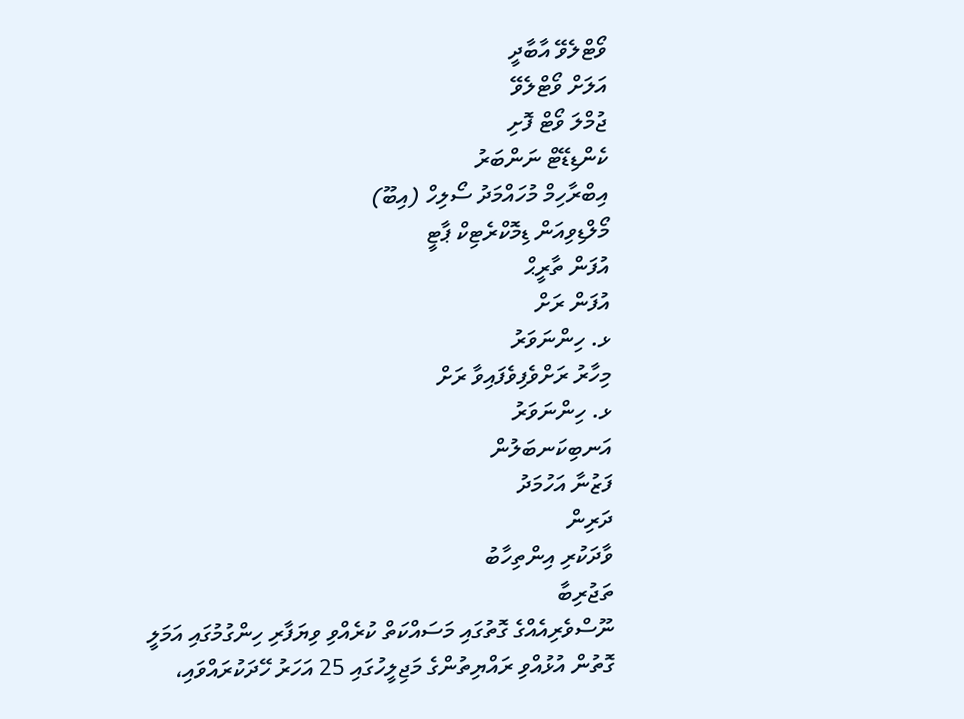ވޯޓްލެވޭ އާބާދީ
އަލަށް ވޯޓްލެވޭ
ޖުމްލަ ވޯޓް ފޮށި
ކެންޑިޑޭޓް ނަންބަރު
އިބްރާހިމް މުހައްމަދު ސޯލިހް (އިބޫ)
މޯލްޑިވިއަން ޑިމޮކްރެޓިކް ޕާޓީ
އުފަން ތާރީޙް
އުފަން ރަށް
ޅ. ހިންނަވަރު
މިހާރު ރަށްވެފިވެފައިވާ ރަށް
ޅ. ހިންނަވަރު
އަނބިކަނބަލުން
ފަޒުނާ އަހުމަދު
ދަރިން
ވާދަކުރި އިންތިހާބު
ތަޖުރިބާ
ނޫސްވެރިއެއްގެ ގޮތުގައި މަސައްކަތް ކުރެއްވި ވިޔަފާރި ހިންގުމުގައި އަމަލީ ގޮތުން އުޅުއްވި ރައްޔިތުންގެ މަޖިލީހުގައި 25 އަހަރު ހޭދަކުރައްވައި،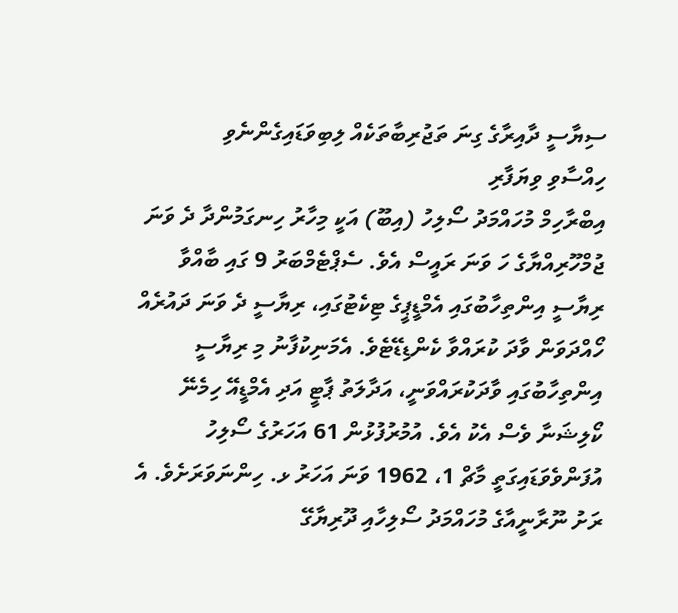ސިޔާސީ ދާއިރާގެ ގިނަ ތަޖުރިބާތަކެއް ލިބިވަޑައިގެންނެވި
ހިއްސާވި ވިޔަފާރި
އިބްރާހިމް މުހައްމަދު ސޯލިހު (އިބޫ) އަކީ މިހާރު ހިނގަމުންދާ ދެ ވަނަ ޖުމްހޫރިއްޔާގެ ހަ ވަނަ ރައީސް އެވެ. ސެޕްޓެމްބަރު 9 ގައި ބާއްވާ ރިޔާސީ އިންތިހާބުގައި އެމްޑީޕީގެ ޓިކެޓުގައި، ރިޔާސީ ދެ ވަނަ ދައުރެއް ހޯއްދަވަން ވާދަ ކުރައްވާ ކެންޑިޑޭޓެވެ. އެމަނިކުފާނު މި ރިޔާސީ އިންތިހާބުގައި ވާދަކުރައްވަނީ، އަދާލަތު ޕާޓީ އަދި އެމްޑީއޭ ހިމެނޭ ކޯލިޝަނާ ވެސް އެކު އެވެ. އުމުރުފުޅުން 61 އަހަރުގެ ސޯލިހު އުފަންވެވަޑައިގަތީ މާޗް 1، 1962 ވަނަ އަހަރު ޅ. ހިންނަވަރަށެވެ. އެ ރަށު ނޫރާނީއާގެ މުހައްމަދު ސޯލިހާއި ދޫރިޔާގޭ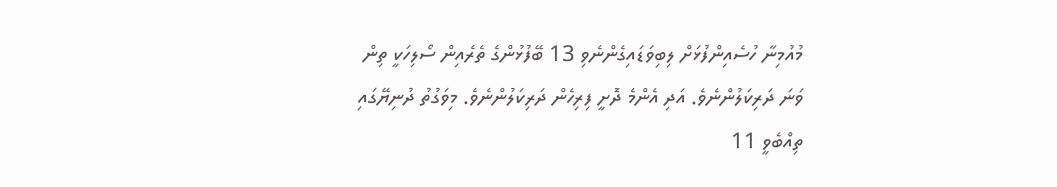މުއުމިނާ ހުސެއިންފުޅަށް ލިބިވަޑައިގެންނެވި 13 ބޭފުޅުންގެ ތެރެއިން ސޯލިހަކީ ތިން ވަނަ ދަރިކަލުންނެވެ. އަދި އެންމެ ދޮށީ ފިރިހެން ދަރިކަލުންނެވެ. މިވަގުތު ދުނިޔޭގައި ތިއްބެވީ 11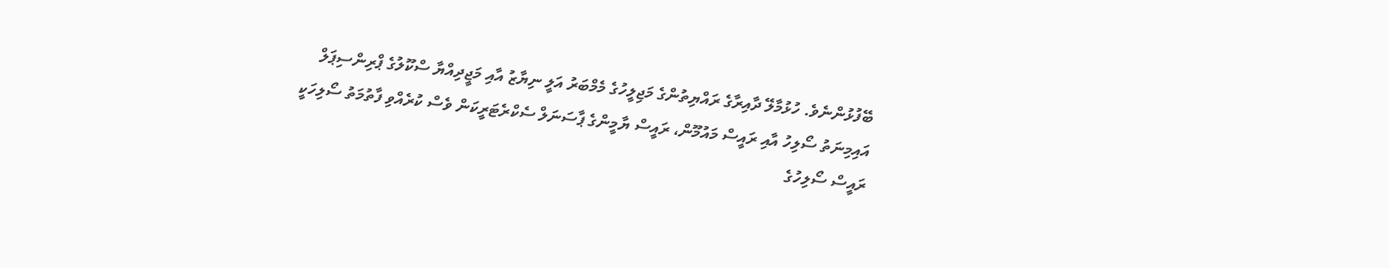ބޭފުޅުންނެވެ. ހުޅުމާލޭ ދާއިރާގެ ރައްޔިތުންގެ މަޖިލީހުގެ މެމްބަރު އަލީ ނިޔާޒު އާއި މަޖީދިއްޔާ ސްކޫލުގެ ޕްރިންސިޕަލް އައިމިނަތު ސޯލިހު އާއި ރައީސް މައުމޫން، ރައީސް ޔާމީންގެ ޕާސަނަލް ސެކްރެޓަރީކަން ވެސް ކުރެއްވި ފާތުމަތު ސޯލިހަކީ ރައީސް ސޯލިހުގެ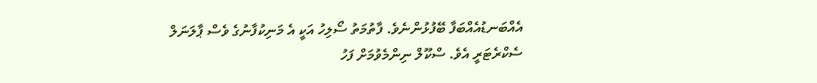އެއްބަނޑުއެއްބަފާ ބޭފުޅުންނެވެ. ފާތުމަތު ސޯލިހު އަކީ އެ މަނިކުފާނުގެ ވެސް ޕާލަނަލް ސެކްރެޓަރީ އެވެ. ސްކޫލް ނިންމެވުމަށް ފަހު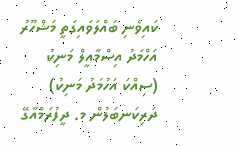ކައިވެނި ބައްލަވައިގަތީ މަޝްހޫރު އަހްމަދު އިސްމާއީލް މަނިކު (ސިއްކަ އަހުމަދު މަނިކު) ދަރިކަނބަލުން މ. ދީފުރަމްއާގޭ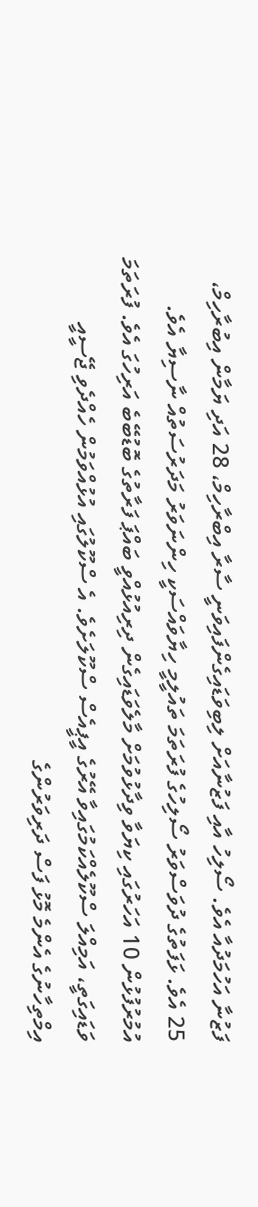ފަޒުނާ އަހުމަދުއާ އެވެ. ސޯލިހު އާއި ފަޒުނާއަށް ލިބިވަޑައިގެންފައިވަނީ ސާރާ އިބްރާހިމް، 28 އަދި ޔަމާން އިބުރާހިމް، 25 އެވެ. ޅަފަތުގެ ދުވަސްވަރު ސޯލިހުގެ ފުރަތަމަ ތައުލީމީ ހިޔާވައްސަކީ ހިންނަވަރު މަދަރުސަތުއް ނާސިޔާ އެވެ. އުމުރުފުޅުން 10 އަހަރުގައި ކިޔަވާ ވިދާޅުވުމަށް މާލެވަޑައިގެން ދިރިއުޅުއްވީ ބައްޕަ ފަރާތުގެ ބޮޑުބޭބެ އަރިހުގަ އެވެ. ފުރަތަމަ ވަޑައިގަތީ، އަމިއްލަ ސްކޫލެއްކަމުގައިވާ އޭރުގެ އީޕީއެސް ސްކޫލަށެވެ. އެ ސްކޫލުގައި އުޅުއްވަމުން ހެއްދެވި ޖޭސީއީ އިމްތިހާނުގެ އެންމެ މޮޅު ފަސް ދަރިވަރުންގެ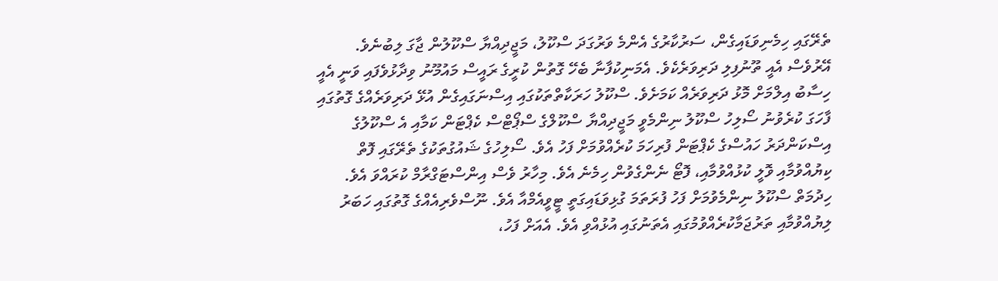ތެރޭގައި ހިމެނިވަޑައިގެން، ސަރުކާރުގެ އެންމެ ވަރުގަދަ ސްކޫލު، މަޖީދިއްޔާ ސްކޫލުން ޖާގަ ލިބުނެވެ. އޭރުވެސް އެއީ ތޫނުފިލި ދަރިވަރެކެވެ. އެމަނިކުފާނާ ބެހޭ ގޮތުން ކުރީގެ ރައީސް މައުމޫނު ވިދާޅުވެފައި ވަނީ އެއީ ހިސާބު އިލްމަށް މޮޅު ދަރިވަރެއް ކަމަށެވެ. ސްކޫލު ހަރަކާތްތަކުގައި އިސްނަގައިގެން އުޅޭ ދަރިވަރެއްގެ ގޮތުގައި ފާހަގަ ކުރެވުނު ސޯލިހު ސްކޫލު ނިންމެވީ މަޖީދިއްޔާ ސްކޫލްގެ ސްޕޯޓްސް ކެޕްޓަން ކަމާއި އެ ސްކޫލުގެ އިސްކަންދަރު ހައުސްގެ ކެޕްޓަން ފުރިހަމަ ކުރެއްވުމަށް ފަހު އެވެ. ސޯލިހުގެ ޝައުގުތަކުގެ ތެރޭގައި ފޮތް ކިޔުއްވުމާއި ވޮލީ ކުޅުއްވުމާއި، ފޮޓޯ ނެންގެވުން ހިމެނެ އެވެ. މިހާރު ވެސް އިންސްޓަގްރާމް ކުރައްވަ އެވެ. ހިދުމަތް ސްކޫލު ނިންމެވުމަށް ފަހު ފުރަތަމަ ގުޅިވަޑައިގަތީ ޓީވީއެމްއާ އެވެ. ނޫސްވެރިއެއްގެ ގޮތުގައި ހަބަރު ލިޔުއްވުމާއި ތަރުޖަމާކުރެއްވުމުގައި އެތަނުގައި އުޅުއްވި އެވެ. އެއަށް ފަހު،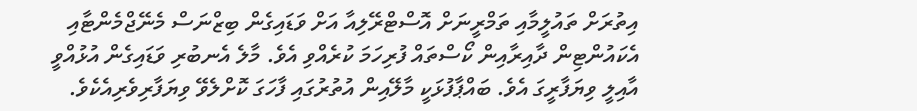އިތުރަށް ތައުލީމާއި ތަމްރީނަށް އޮސްޓްރޭލިއާ އަށް ވަޑައިގެން ބިޒްނަސް މެނޭޖްމެންޓާއި އެކައުންޓިން ދާއިރާއިން ކޯސްތައް ފުރިހަމަ ކުރެއްވި އެވެ. މާލެ އެނބުރި ވަޑައިގެން އުޅުއްވީ އާއިލީ ވިޔަފާރީގަ އެވެ. ބައްޕާފުޅަކީ މާލޭއިން އުތުރުގައި ފާހަގަ ކޮށްލެވޭ ވިޔަފާރިވެރިއެކެވެ.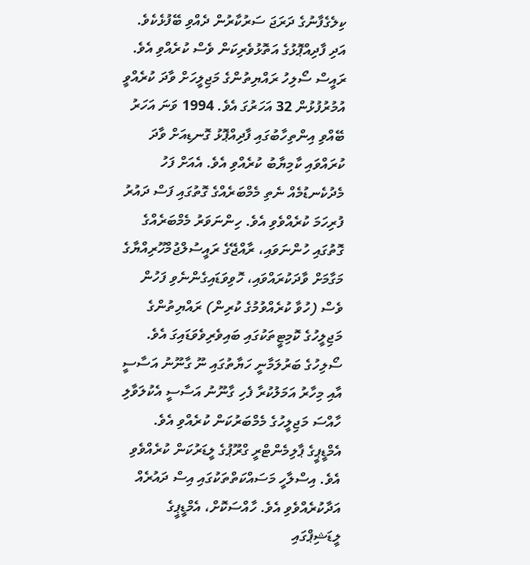ކިލެގެފާނުގެ ދަރަޖަ ސަރުކާރުން ދެއްވި ބޭފުޅެކެވެ. އަދި ފާދިއްޕޮޅުގެ އަތޮޅުވެރިކަން ވެސް ކުރެއްވި އެވެ. ރައީސް ސޯލިހު ރައްޔިތުންގެ މަޖިލީހަށް ވާދަ ކުރެއްވީ އުމުރުފުޅުން 32 އަހަރުގަ އެވެ. 1994 ވަނަ އަހަރު ބޭއްވި އިންތިހާބުގައި ފާދިއްޕޮޅު ގޮނޑިއަށް ވާދަ ކުރައްވައި ކާމިޔާބު ކުރެއްވި އެވެ. އެއަށް ފަހު މެދުކެނޑުމެއް ނެތި މެމްބަރެއްގެ ގޮތުގައި ފަސް ދައުރު ފުރިހަމަ ކުރެއްވެވި އެވެ. ހިންނަވަރު މެމްބަރެއްގެ ގޮތުގައި ހުންނަވައި، ރާއްޖޭގެ ރައީސުލްޖުމްހޫރިއްޔާގެ މަގާމަށް ވާދަކުރައްވައި، ހޮވިވަޑައިގެންނެވި ފަހުން ވެސް (ހުވާ ކުރެއްވުމުގެ ކުރިން) ރައްޔިތުންގެ މަޖިލީހުގެ ކޮމިޓީތަކުގައި ބައިވެރިވެވަޑައިގަ އެވެ. ސޯލިހުގެ ބަރުލަމާނީ ހަޔާތުގައި ނޫ ގާނޫނު އަސާސީ އާއި މިހާރު އަމަލުކުރާ ފެހި ގާނޫނު އަސާސީ އެކުލަވާލި ހާއްސަ މަޖިލީހުގެ މެމްބަރުކަން ކުރެއްވި އެވެ. އެމްޑީޕީގެ ޕާލިމެންޓްރީ ގްރޫޕުގެ ލީޑަރުކަން ކުރެއްވެވި އެވެ. އިސްލާހީ މަސައްކަތްތަކުގައި އިސް ދައުރެއް އަދާކުރެއްވެވި އެވެ. ހާއްސަކޮށް، އެމްޑީޕީގެ ލީޑަޝިޕްގައި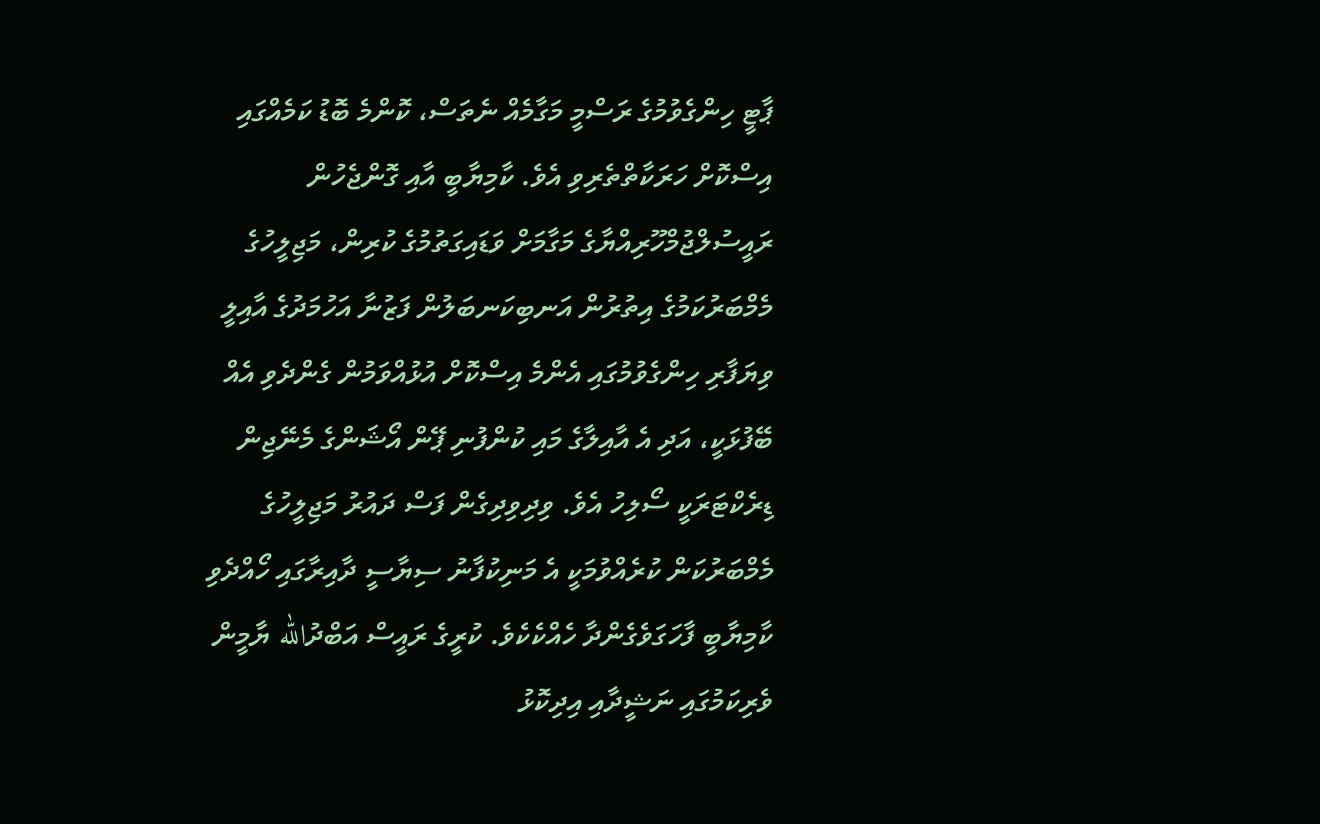ޕާޓީ ހިންގެވުމުގެ ރަސްމީ މަގާމެއް ނެތަސް، ކޮންމެ ބޮޑު ކަމެއްގައި އިސްކޮށް ހަރަކާތްތެރިވި އެވެ. ކާމިޔާބީ އާއި ގޮންޖެހުން ރައީސުލްޖުމްހޫރިއްޔާގެ މަގާމަށް ވަޑައިގަތުމުގެ ކުރިން، މަޖިލީހުގެ މެމްބަރުކަމުގެ އިތުރުން އަނބިކަނބަލުން ފަޒުނާ އަހުމަދުގެ އާއިލީ ވިޔަފާރި ހިންގެވުމުގައި އެންމެ އިސްކޮށް އުޅުއްވަމުން ގެންދެވި އެއް ބޭފުޅަކީ، އަދި އެ އާއިލާގެ މައި ކުންފުނި ޕޭން އޯޝަންގެ މެނޭޖިން ޑިރެކްޓަރަކީ ސޯލިހު އެވެ. ވިދިވިދިގެން ފަސް ދައުރު މަޖިލީހުގެ މެމްބަރުކަން ކުރެއްވުމަކީ އެ މަނިކުފާނު ސިޔާސީ ދާއިރާގައި ހޯއްދެވި ކާމިޔާބީ ފާހަގަވެގެންދާ ހެއްކެކެވެ. ކުރީގެ ރައީސް އަބްދުالله ޔާމީން ވެރިކަމުގައި ނަޝީދާއި އިދިކޮޅު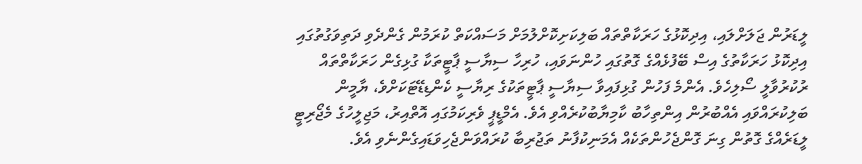ލީޑަރުން ޖަލަށްލައި، އިދިކޮޅުގެ ހަރަކާތްތައް ބަލިކަށިކޮށްލުމަށް މަސައްކަތް ކުރަމުން ގެންދެވި ދަތިވަގުތުގައި އިދިކޮޅު ހަރަކާތުގެ އިސް ބޭފުޅެއްގެ ގޮތުގައި ހުންނަވައި، ހުރިހާ ސިޔާސީ ޕާޓީތަކާ ގުޅިގެން ހަރަކާތްތައް ރުކުރުވާލީ ސޯލިހެވެ. އެންމެ ފަހުން ގުޅިފައިވާ ސިޔާސީ ޕާޓީތަކުގެ ރިޔާސީ ކެންޑިޑޭޓަކަށްވެ، ޔާމީން ބަލިކުރައްވައި އެއްބުރުން އިންތިހާބު ކާމިޔާބުކުރެއްވި އެވެ. އެމްޑީޕީ ވެރިކަމުގައި އޮތްއިރު، މަޖިލީހުގެ މެޖޯރިޓީ ލީޑަރެއްގެ ގޮތުން ގިނަ ގޮންޖެހުންތަކެއް އެމަނިކުފާނު ތަޖުރިބާ ކުރައްވަންޖެހިވަޑައިގެންނެވި އެވެ.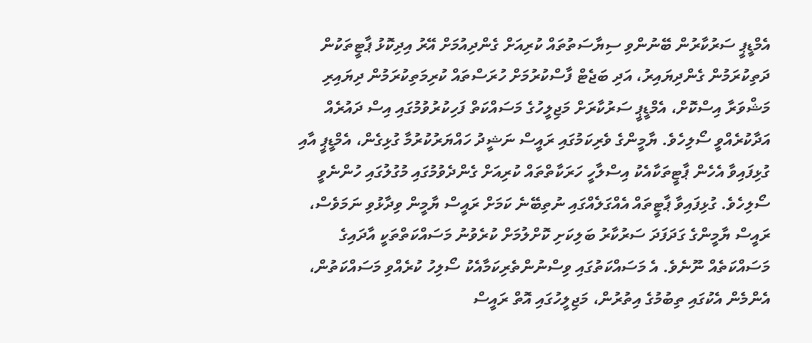އެމްޑީޕީ ސަރުކާރުން ބޭނުންވި ސިޔާސަތުތައް ކުރިއަށް ގެންދިއުމަށް އޭރު އިދިކޮޅު ޕާޓީތަކުން ދަތިކުރަމުން ގެންދިޔައިރު، އަދި ބަޖެޓް ފާސްކުރުމަށް ހުރަސްތައް ކުރިމަތިކުރަމުން ދިޔައިރި މަޝްވަރާ އިސްކޮށް، އެމްޑީޕީ ސަރުކާރަށް މަޖިލީހުގެ މަސައްކަތް ފަހިކުރުވުމުގައި އިސް ދައުރެއް އަދާކުރެއްވީ ސޯލިހެވެ. ޔާމީންގެ ވެރިކަމުގައި ރައީސް ނަޝީދު ހައްޔަރުކުރުމާ ގުޅިގެން، އެމްޑީޕީ އާއި ގުޅިފައިވާ އެހެން ޕާޓީތަކާއެކު އިސްލާހީ ހަރަކާތްތައް ކުރިއަށް ގެންދެވުމުގައި މުގުލުގައި ހުންނެވީ ސޯލިހެވެ. ގުޅިފައިވާ ޕާޓީތައް އެއްގަލެއްގައި ނުތިބޭނެ ކަމަށް ރައީސް ޔާމީން ވިދާޅުވި ނަމަވެސް، ރައީސް ޔާމީންގެ ގަދަފަދަ ސަރުކާރު ބަލިކަށި ކޮށްލުމަށް ކުރެވުނު މަސައްކަތްތަކީ އާދައިގެ މަސައްކަތެއް ނޫނެވެ. އެ މަސައްކަތުގައި ވިސްނުންތެރިކަމާއެކު ސޯލިހު ކުރެއްވި މަސައްކަތުން، އެންމެން އެކުގައި ތިބުމުގެ އިތުރުން، މަޖިލީހުގައި އޮތް ރައީސް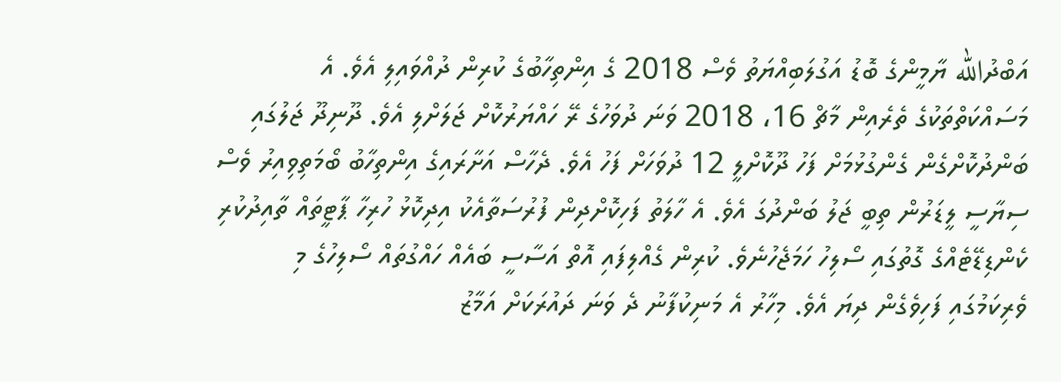އަބްދުالله ޔާމީންގެ ބޮޑު އަގުލަބިއްޔަތު ވެސް 2018 ގެ އިންތިހާބުގެ ކުރިން ދުއްވައިލި އެވެ. އެ މަސައްކަތްތަކުގެ ތެރެއިން މާޗް 16، 2018 ވަނަ ދުވަހުގެ ރޭ ހައްޔަރުކޮށް ޖަލަށްލި އެވެ. ދޫނިދޫ ޖަލުގައި ބަންދުކޮށްގެން ގެންގުޅުމަށް ފަހު ދޫކޮށްލީ 12 ދުވަހަށް ފަހު އެވެ. ދެހާސް އަށާރައިގެ އިންތިހާބު ބޯމަތިވިއިރު ވެސް ސިޔާސީ ލީޑަރުން ތިބީ ޖަލު ބަންދުގަ އެވެ. އެ ހާލަތު ފަހިކޮށްދިން ފުރުސަތާއެކު އިދިކޮޅު ހުރިހާ ޕާޓީތައް ތާއިދުކުރި ކެންޑިޑޭޓެއްގެ ގޮތުގައި ސޯލިހު ހަމަޖެހުނެވެ. ކުރިން ގެއްލިފައި އޮތް އަސާސީ ބައެއް ހައްގުތައް ސޯލިހުގެ މި ވެރިކަމުގައި ފަހިވެގެން ދިޔަ އެވެ. މިހާރު އެ މަނިކުފާނު ދެ ވަނަ ދައުރަކަށް އަމާޒު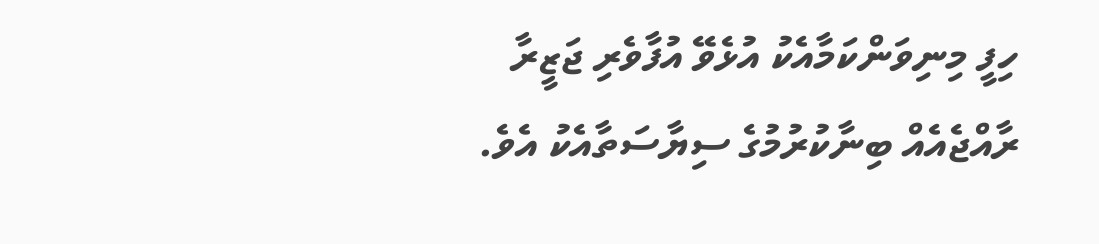ހިފީ މިނިވަންކަމާއެކު އުޅެވޭ އުފާވެރި ޖަޒީރާ ރާއްޖެއެއް ބިނާކުރުމުގެ ސިޔާސަތާއެކު އެވެ.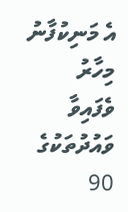އެ މަނިކުފާނު މިހާރު ވެފައިވާ ވައުދުތަކުގެ 90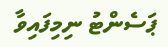ޕަސެންޓު ނިމިފައިވާ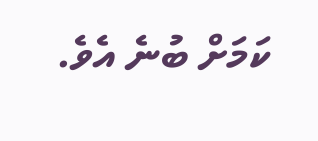ކަމަށް ބުނެ އެވެ.